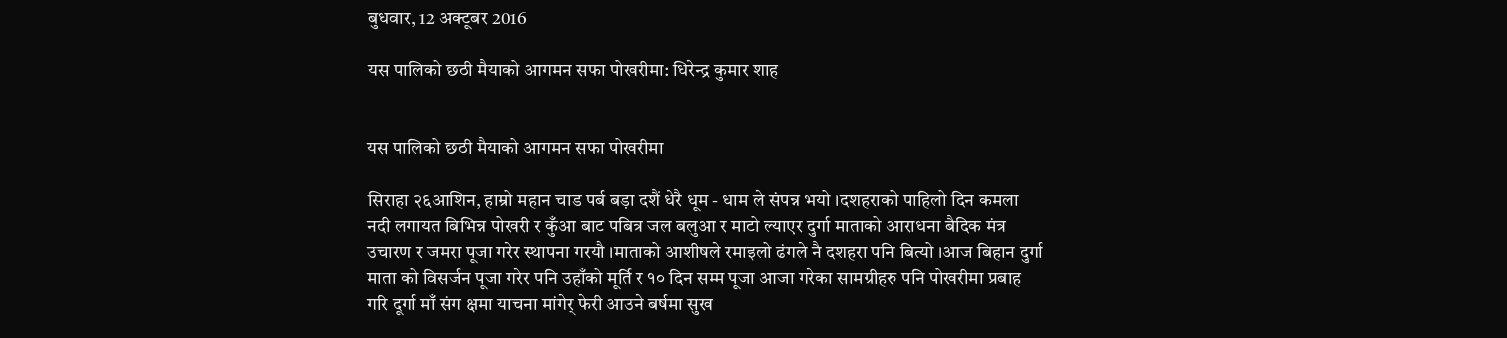बुधवार, 12 अक्टूबर 2016

यस पालिको छठी मैयाको आगमन सफा पोखरीमा: धिरेन्द्र कुमार शाह


यस पालिको छठी मैयाको आगमन सफा पोखरीमा

सिराहा २६आशिन, हाम्रो महान चाड पर्ब बड़ा दशैं धेरै धूम - धाम ले संपन्न भयो ।दशहराको पाहिलो दिन कमला नदी लगायत बिभिन्न पोखरी र कुँआ बाट पबित्र जल बलुआ र माटो ल्याएर दुर्गा माताको आराधना बैदिक मंत्र उचारण र जमरा पूजा गरेर स्थापना गरयौ ।माताको आशीषले रमाइलो ढंगले नै दशहरा पनि बित्यो ।आज बिहान दुर्गा माता को विसर्जन पूजा गरेर पनि उहाँको मूर्ति र १० दिन सम्म पूजा आजा गरेका सामग्रीहरु पनि पोखरीमा प्रबाह गरि दूर्गा माँ संग क्षमा याचना मांगेर् फेरी आउने बर्षमा सुख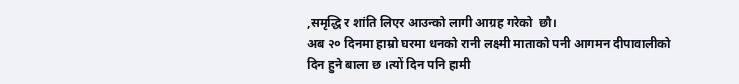,समृद्धि र शांति लिएर आउन्को लागी आग्रह गरेको  छौ।
अब २० दिनमा हाम्रो घरमा धनको रानी लक्ष्मी माताको पनी आगमन दीपावालीको दिन हुने बाला छ ।त्यों दिन पनि हामी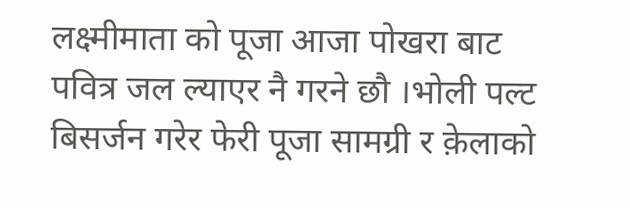लक्ष्मीमाता को पूजा आजा पोखरा बाट पवित्र जल ल्याएर नै गरने छौ ।भोली पल्ट बिसर्जन गरेर फेरी पूजा सामग्री र क़ेलाको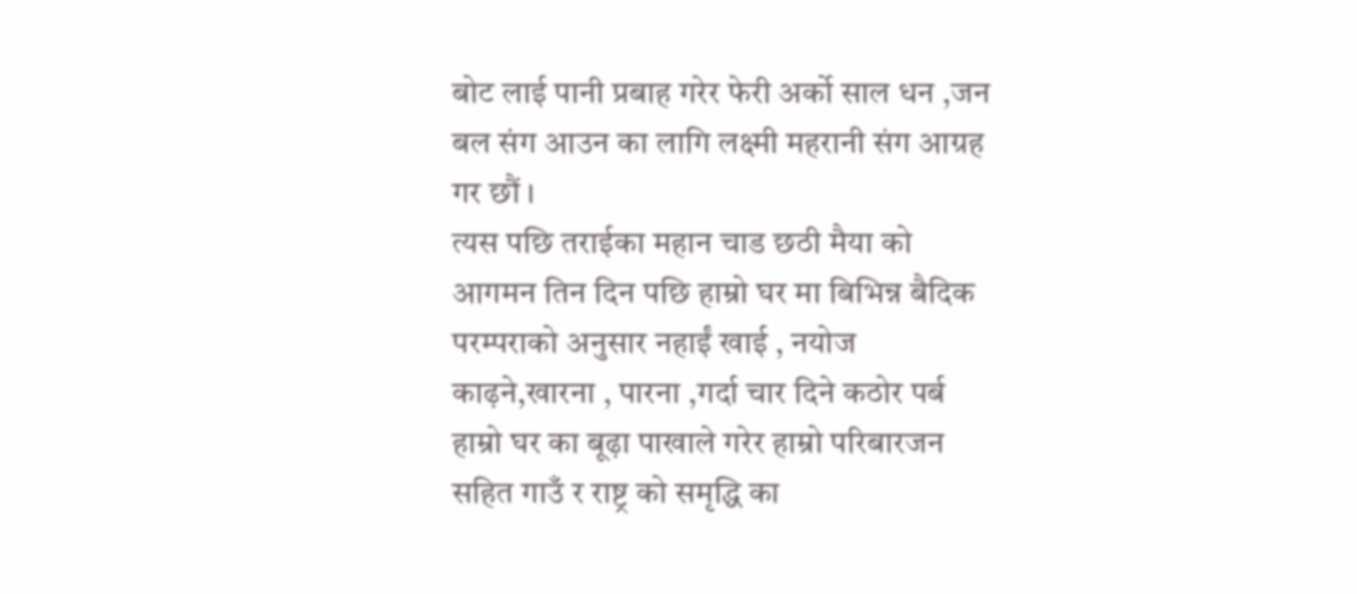बोट लाई पानी प्रबाह गरेर फेरी अर्को साल धन ,जन बल संग आउन का लागि लक्ष्मी महरानी संग आग्रह गर छौं ।
त्यस पछि तराईका महान चाड छठी मैया को आगमन तिन दिन पछि हाम्रो घर मा बिभिन्न बैदिक परम्पराको अनुसार नहाईं खाई , नयोज काढ़ने,खारना , पारना ,गर्दा चार दिने कठोर पर्ब हाम्रो घर का बूढ़ा पाखाले गरेर हाम्रो परिबारजन सहित गाउँ र राष्ट्र को समृद्धि का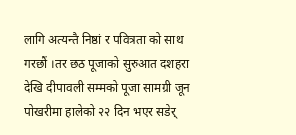लागि अत्यन्तै निष्ठां र पवित्रता को साथ गरछौं ।तर छठ पूजाको सुरुआत दशहरा देखि दीपावली सम्मको पूजा सामग्री जून पोखरीमा हालेको २२ दिन भएर सडेर्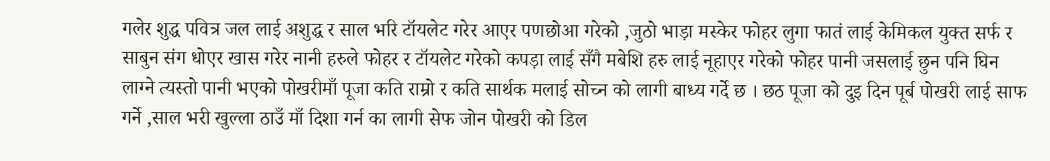गलेर शुद्ध पवित्र जल लाई अशुद्ध र साल भरि टॉयलेट गरेर आएर पणछोआ गरेको ,जुठो भाड़ा मस्केर फोहर लुगा फातं लाई केमिकल युक्त सर्फ र साबुन संग धोएर खास गरेर नानी हरुले फोहर र टॉयलेट गरेको कपड़ा लाई सँगै मबेशि हरु लाई नूहाएर गरेको फोहर पानी जसलाई छुन पनि घिन लाग्ने त्यस्तो पानी भएको पोखरीमाँ पूजा कति राम्रो र कति सार्थक मलाई सोच्न को लागी बाध्य गर्दे छ । छठ पूजा को दुइ दिन पूर्ब पोखरी लाई साफ गर्ने ,साल भरी खुल्ला ठाउँ माँ दिशा गर्न का लागी सेफ जोन पोखरी को डिल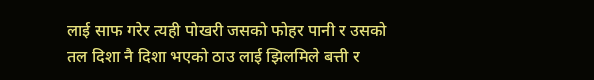लाई साफ गरेर त्यही पोखरी जसको फोहर पानी र उसको तल दिशा नै दिशा भएको ठाउ लाई झिलमिले बत्ती र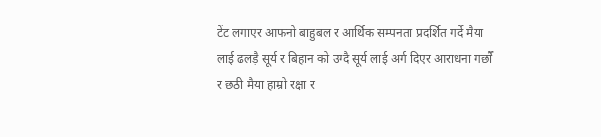टेंट लगाएर आफनो बाहुबल र आर्थिक सम्पनता प्रदर्शित गर्दे मैया लाई ढलड़ै सूर्य र बिहान को उग्दै सूर्य लाई अर्ग दिएर आराधना गर्छौं र छठी मैया हाम्रो रक्षा र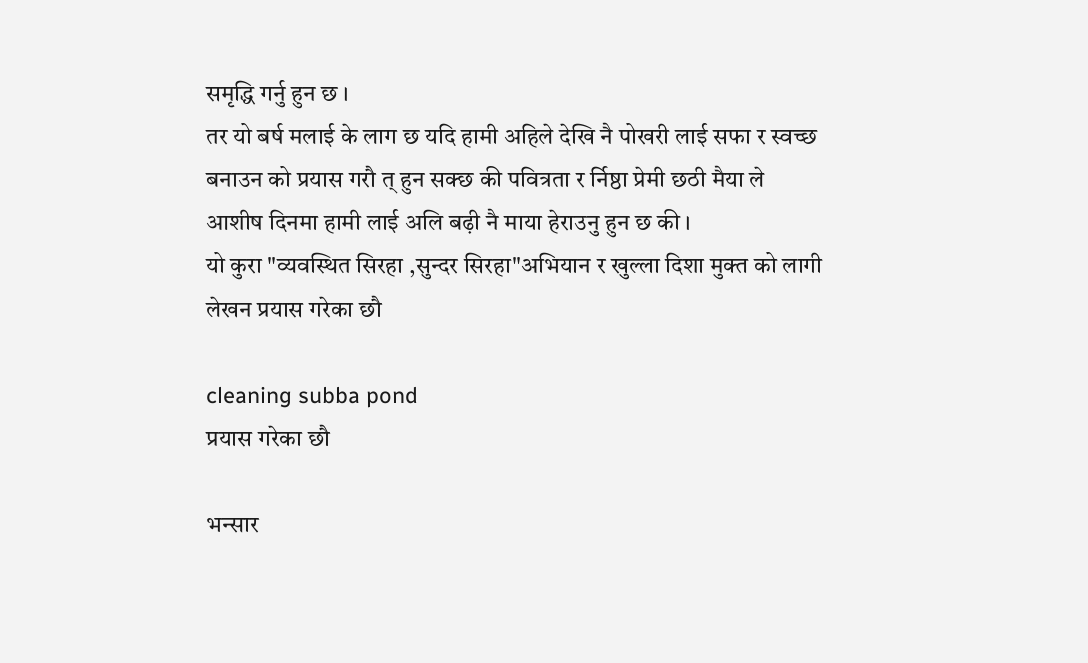समृद्धि गर्नु हुन छ ।
तर यो बर्ष मलाई के लाग छ यदि हामी अहिले देखि नै पोखरी लाई सफा र स्वच्छ बनाउन को प्रयास गरौ त् हुन सक्छ की पवित्रता र र्निष्ठा प्रेमी छठी मैया ले आशीष दिनमा हामी लाई अलि बढ़ी नै माया हेराउनु हुन छ की ।
यो कुरा "व्यवस्थित सिरहा ,सुन्दर सिरहा"अभियान र खुल्ला दिशा मुक्त को लागी लेखन प्रयास गरेका छौ

cleaning subba pond
प्रयास गरेका छौ

भन्सार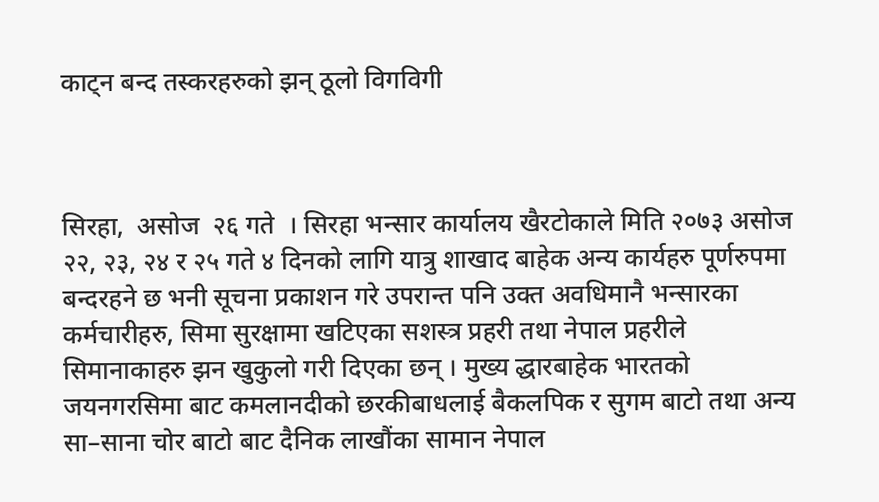काट्न बन्द तस्करहरुको झन् ठूलो विगविगी



सिरहा,  असोज  २६ गते  । सिरहा भन्सार कार्यालय खैरटोकाले मिति २०७३ असोज २२, २३, २४ र २५ गते ४ दिनको लागि यात्रु शाखाद बाहेक अन्य कार्यहरु पूर्णरुपमा बन्दरहने छ भनी सूचना प्रकाशन गरे उपरान्त पनि उक्त अवधिमानै भन्सारका कर्मचारीहरु, सिमा सुरक्षामा खटिएका सशस्त्र प्रहरी तथा नेपाल प्रहरीले सिमानाकाहरु झन खुकुलो गरी दिएका छन् । मुख्य द्धारबाहेक भारतको जयनगरसिमा बाट कमलानदीको छरकीबाधलाई बैकलपिक र सुगम बाटो तथा अन्य सा–साना चोर बाटो बाट दैनिक लाखौंका सामान नेपाल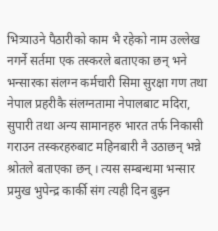भित्र्याउने पैठारीको काम भै रहेको नाम उल्लेख नगर्ने सर्तमा एक तस्करले बताएका छन् भने भन्सारका संलग्न कर्मचारी सिमा सुरक्षा गण तथा नेपाल प्रहरीकै संलग्नतामा नेपालबाट मदिरा, सुपारी तथा अन्य सामानहरु भारत तर्फ निकासी गराउन तस्करहरुबाट महिनबारी नै उठाछन् भन्ने श्रोतले बताएका छन् । त्यस सम्बन्धमा भन्सार प्रमुख भुपेन्द्र कार्की संग त्यही दिन बुझ्न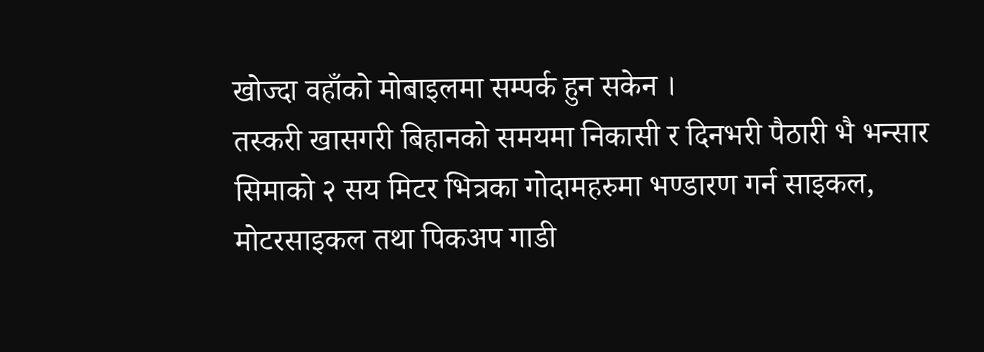खोज्दा वहाँको मोबाइलमा सम्पर्क हुन सकेन ।
तस्करी खासगरी बिहानको समयमा निकासी र दिनभरी पैठारी भै भन्सार सिमाको २ सय मिटर भित्रका गोदामहरुमा भण्डारण गर्न साइकल, मोटरसाइकल तथा पिकअप गाडी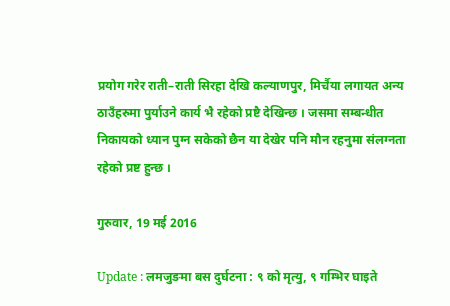प्रयोग गरेर राती–राती सिरहा देखि कल्याणपुर, मिर्चैया लगायत अन्य ठाउँहरुमा पुर्याउने कार्य भै रहेको प्रष्टै देखिन्छ । जसमा सम्बन्धीत निकायको ध्यान पुग्न सकेको छैन या देखेर पनि मौन रहनुमा संलग्नता रहेको प्रष्ट हुन्छ ।

गुरुवार, 19 मई 2016

Update : लमजुङमा बस दुर्घटना : ९ को मृत्यु, ९ गम्भिर घाइते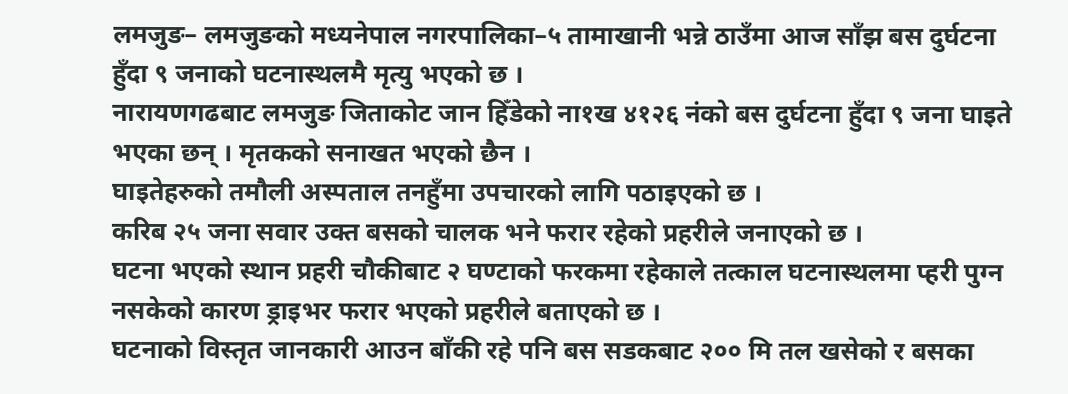लमजुङ– लमजुङको मध्यनेपाल नगरपालिका–५ तामाखानी भन्ने ठाउँमा आज साँझ बस दुर्घटना हुँदा ९ जनाको घटनास्थलमै मृत्यु भएको छ ।
नारायणगढबाट लमजुङ जिताकोट जान हिँडेको ना१ख ४१२६ नंको बस दुर्घटना हुँदा ९ जना घाइते भएका छन् । मृतकको सनाखत भएको छैन ।
घाइतेहरुको तमौली अस्पताल तनहुँमा उपचारको लागि पठाइएको छ ।
करिब २५ जना सवार उक्त बसको चालक भने फरार रहेको प्रहरीले जनाएको छ ।
घटना भएको स्थान प्रहरी चौकीबाट २ घण्टाको फरकमा रहेकाले तत्काल घटनास्थलमा प्हरी पुग्न नसकेको कारण ड्राइभर फरार भएको प्रहरीले बताएको छ ।
घटनाको विस्तृत जानकारी आउन बाँकी रहे पनि बस सडकबाट २०० मि तल खसेको र बसका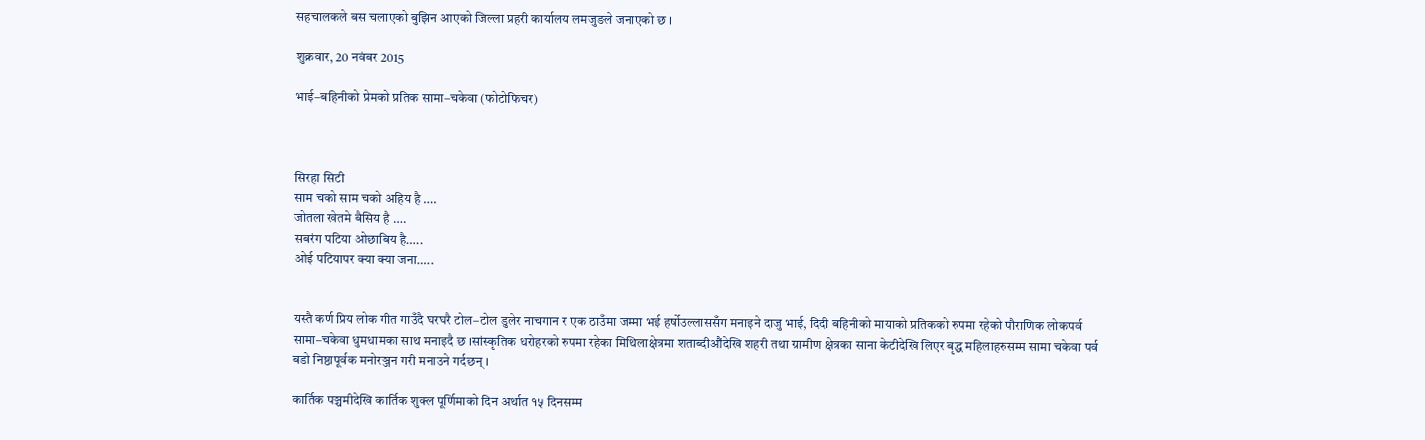सहचालकले बस चलाएको बुझिन आएको जिल्ला प्रहरी कार्यालय लमजुङले जनाएको छ ।

शुक्रवार, 20 नवंबर 2015

भाई–बहिनीको प्रेमको प्रतिक सामा–चकेवा (फोटोफिचर)



सिरहा सिटी
साम चको साम चको अहिय है ….
जोतला खेतमे बैसिय है ….
सबरंग पटिया ओछाबिय है…..
ओई पटियापर क्या क्या जना…..


यस्तै कर्ण प्रिय लोक गीत गाउँदै घरघरै टोल–टोल डुलेर नाचगान र एक ठाउँमा जम्मा भई हर्षोउल्लाससँग मनाइने दाजु भाई, दिदी बहिनीको मायाको प्रतिकको रुपमा रहेको पौराणिक लोकपर्व सामा–चकेवा धुमधामका साथ मनाइदै छ ।सांस्कृतिक धरोहरको रुपमा रहेका मिथिलाक्षेत्रमा शताब्दीऔंदेखि शहरी तथा ग्रामीण क्षेत्रका साना केटीदेखि लिएर बृद्ध महिलाहरुसम्म सामा चकेवा पर्व बडो निष्ठापूर्वक मनोरञ्जन गरी मनाउने गर्दछन् ।

कार्तिक पञ्चमीदेखि कार्तिक शुक्ल पूर्णिमाको दिन अर्थात १५ दिनसम्म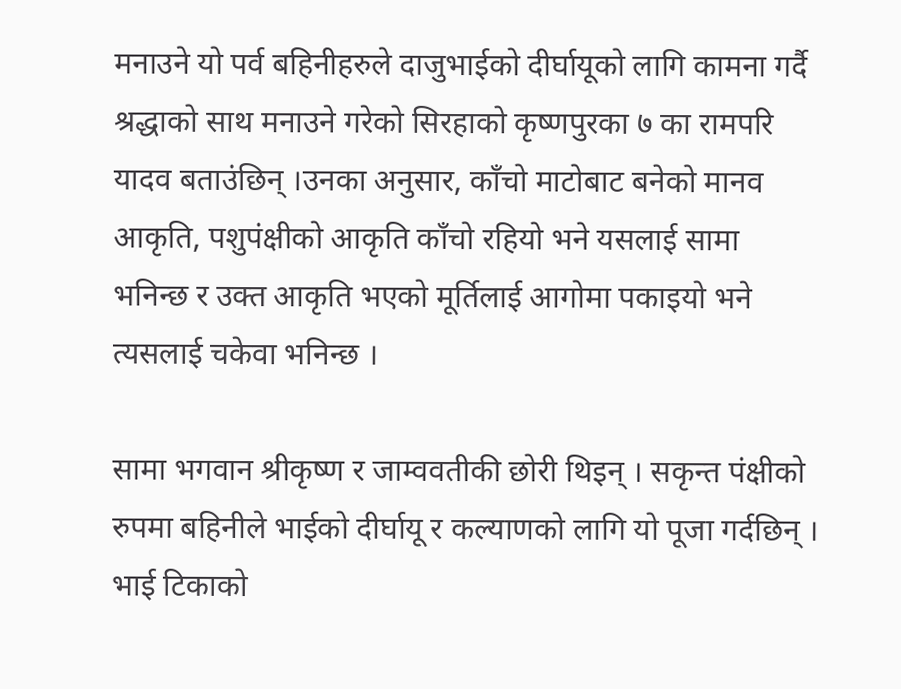मनाउने यो पर्व बहिनीहरुले दाजुभाईको दीर्घायूको लागि कामना गर्दै श्रद्धाको साथ मनाउने गरेको सिरहाको कृष्णपुरका ७ का रामपरि यादव बताउंछिन् ।उनका अनुसार, काँचो माटोबाट बनेको मानव आकृति, पशुपंक्षीको आकृति काँचो रहियो भने यसलाई सामा भनिन्छ र उक्त आकृति भएको मूर्तिलाई आगोमा पकाइयो भने त्यसलाई चकेवा भनिन्छ ।

सामा भगवान श्रीकृष्ण र जाम्ववतीकी छोरी थिइन् । सकृन्त पंक्षीको रुपमा बहिनीले भाईको दीर्घायू र कल्याणको लागि यो पूजा गर्दछिन् । भाई टिकाको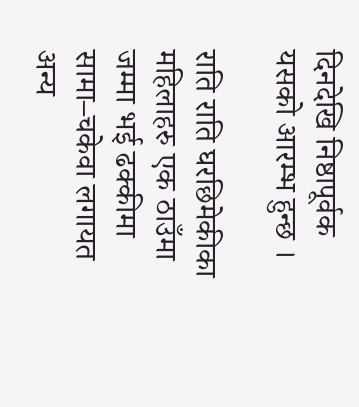दिनदेखि निष्ठापूर्वक यसको आरम्भ हुन्छ ।

राति राति घरछिमेकीका महिलाहरु एक ठाउँमा जम्मा भई ढक्कीमा सामा–चकेवा लगायत अन्य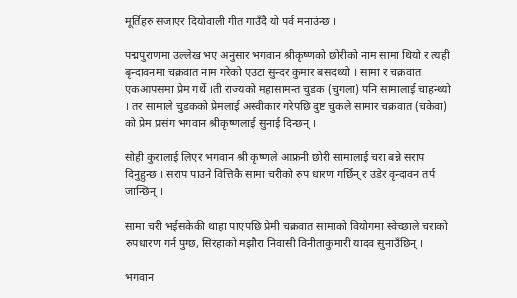मूर्तिहरु सजाएर दियोवाली गीत गाउँदै यो पर्व मनाउंन्छ ।

पद्मपुराणमा उल्लेख भए अनुसार भगवान श्रीकृष्णको छोरीको नाम सामा थियो र त्यही बृन्दावनमा चक्रवात नाम गरेको एउटा सुन्दर कुमार बसदथ्यो । सामा र चक्रवात एकआपसमा प्रेम गर्थे ।ती राज्यको महासामन्त चुडक (चुगला) पनि सामालाई चाहन्थ्यो । तर सामाले चुडकको प्रेमलाई अस्वीकार गरेपछि दुष्ट चुकले सामार चक्रवात (चकेवा) को प्रेम प्रसंग भगवान श्रीकृष्णलाई सुनाई दिन्छन् ।

सोही कुरालाई लिएर भगवान श्री कृष्णले आफ्रनी छोरी सामालाई चरा बन्ने सराप दिनुहुन्छ । सराप पाउने वित्तिकै सामा चरीको रुप धारण गर्छिन् र उडेर वृन्दावन तर्प जान्छिन् ।

सामा चरी भईसकेकी थाहा पाएपछि प्रेमी चक्रवात सामाको वियोगमा स्वेच्छाले चराको रुपधारण गर्न पुग्छ, सिरहाको मझौरा निवासी विनीताकुमारी यादव सुनाउँछिन् ।

भगवान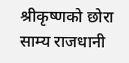श्रीकृष्णको छोरा साम्य राजधानी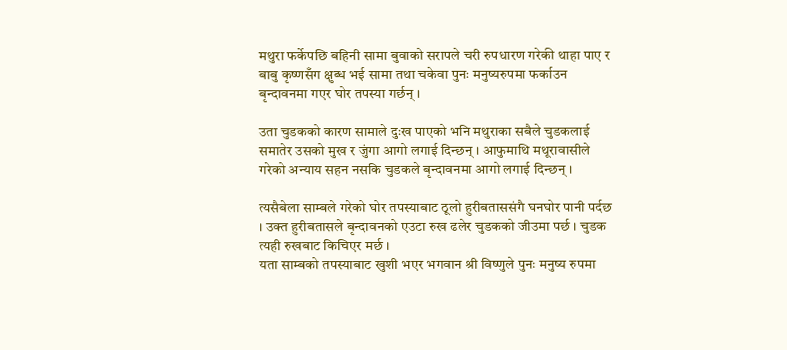मथुरा फर्केपछि बहिनी सामा बुवाको सरापले चरी रुपधारण गरेकी थाहा पाए र बाबु कृष्णसँग क्षुब्ध भई सामा तथा चकेवा पुनः मनुष्यरुपमा फर्काउन बृन्दावनमा गएर घोर तपस्या गर्छन् ।

उता चुडकको कारण सामाले दुःख पाएको भनि मथुराका सबैले चुडकलाई समातेर उसको मुख र जुंगा आगो लगाई दिन्छन् । आफुमाथि मथूरावासीले गरेको अन्याय सहन नसकि चुडकले बृन्दावनमा आगो लगाई दिन्छन् ।

त्यसैबेला साम्बले गरेको घोर तपस्याबाट ठूलो हुरीबताससंगै घनघोर पानी पर्दछ । उक्त हुरीबतासले बृन्दावनको एउटा रुख ढलेर चुडकको जीउमा पर्छ । चुडक त्यही रुखबाट किचिएर मर्छ ।
यता साम्बको तपस्याबाट खुशी भएर भगवान श्री विष्णुले पुनः मनुष्य रुपमा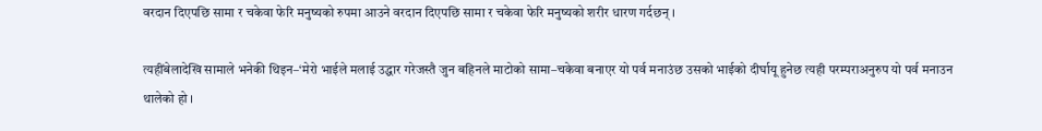वरदान दिएपछि सामा र चकेवा फेरि मनुष्यको रुपमा आउने वरदान दिएपछि सामा र चकेवा फेरि मनुष्यको शरीर धारण गर्दछन् ।

त्यहींबेलादेखि सामाले भनेकी थिइन–‘मेरो भाईले मलाई उद्धार गरेजस्तै जुन बहिनले माटोको सामा–चकेवा बनाएर यो पर्व मनाउंछ उसको भाईको दीर्घायू हुनेछ त्यही परम्पराअनुरुप यो पर्व मनाउन थालेको हो ।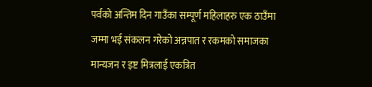पर्वको अन्तिम दिन गाउँका सम्पूर्ण महिलाहरु एक ठाउँमा जम्मा भई संकलन गरेको अन्नपात र रकमको समाजका मान्यजन र इष्ट मित्रलाई एकत्रित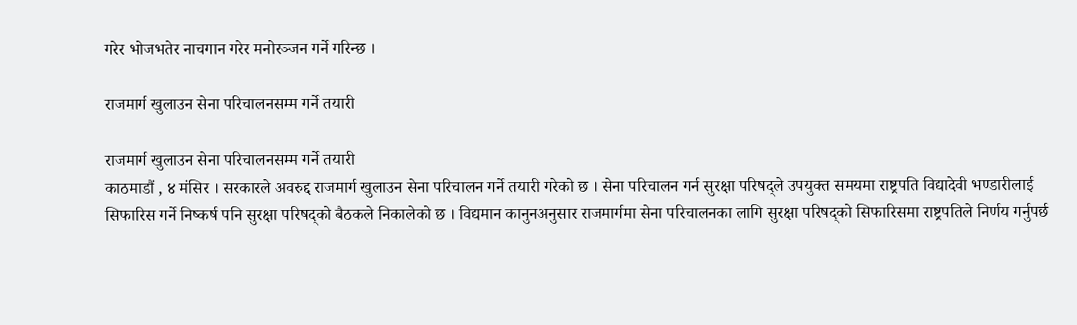गरेर भोजभतेर नाचगान गरेर मनोरञ्जन गर्ने गरिन्छ ।

राजमार्ग खुलाउन सेना परिचालनसम्म गर्ने तयारी

राजमार्ग खुलाउन सेना परिचालनसम्म गर्ने तयारी
काठमाडौं , ४ मंसिर । सरकारले अवरुद्द राजमार्ग खुलाउन सेना परिचालन गर्ने तयारी गरेको छ । सेना परिचालन गर्न सुरक्षा परिषद्ले उपयुक्त समयमा राष्ट्रपति विद्यादेवी भण्डारीलाई सिफारिस गर्ने निष्कर्ष पनि सुरक्षा परिषद्को बैठकले निकालेको छ । विद्यमान कानुनअनुसार राजमार्गमा सेना परिचालनका लागि सुरक्षा परिषद्को सिफारिसमा राष्ट्रपतिले निर्णय गर्नुपर्छ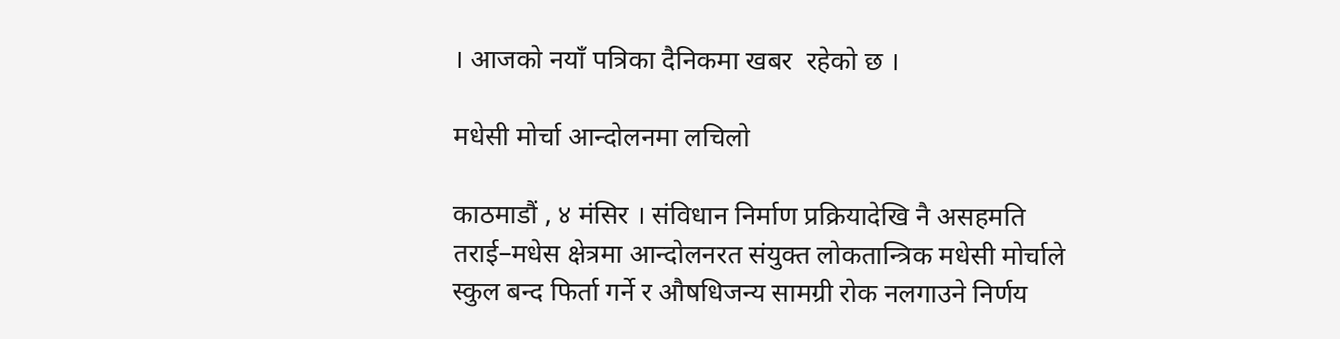। आजको नयाँ पत्रिका दैनिकमा खबर  रहेको छ ।

मधेसी मोर्चा आन्दोलनमा लचिलो

काठमाडौं , ४ मंसिर । संविधान निर्माण प्रक्रियादेखि नै असहमति तराई–मधेस क्षेत्रमा आन्दोलनरत संयुक्त लोकतान्त्रिक मधेसी मोर्चाले स्कुल बन्द फिर्ता गर्ने र औषधिजन्य सामग्री रोक नलगाउने निर्णय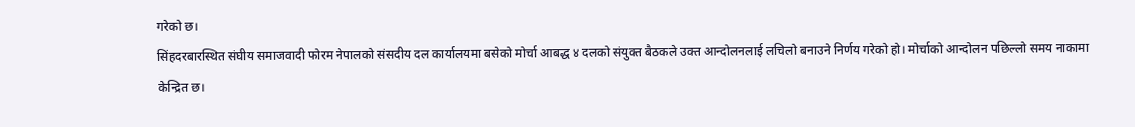गरेको छ।
सिंहदरबारस्थित संघीय समाजवादी फोरम नेपालको संसदीय दल कार्यालयमा बसेको मोर्चा आबद्ध ४ दलको संयुक्त बैठकले उक्त आन्दोलनलाई लचिलो बनाउने निर्णय गरेको हो। मोर्चाको आन्दोलन पछिल्लो समय नाकामा केन्द्रित छ।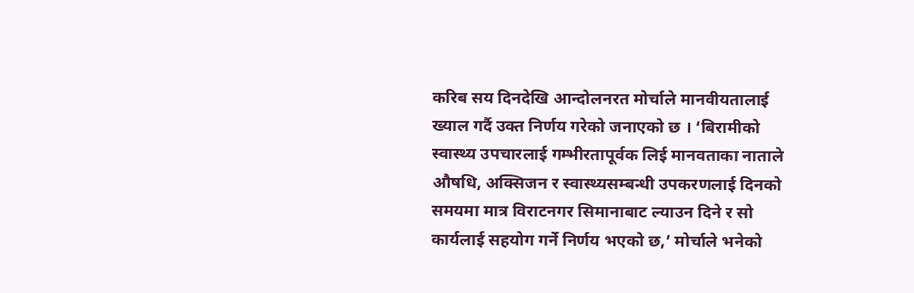करिब सय दिनदेखि आन्दोलनरत मोर्चाले मानवीयतालाई ख्याल गर्दै उक्त निर्णय गरेको जनाएको छ । ‘बिरामीको स्वास्थ्य उपचारलाई गम्भीरतापूर्वक लिई मानवताका नाताले औषधि, अक्सिजन र स्वास्थ्यसम्बन्धी उपकरणलाई दिनको समयमा मात्र विराटनगर सिमानाबाट ल्याउन दिने र सो कार्यलाई सहयोग गर्ने निर्णय भएको छ,’ मोर्चाले भनेको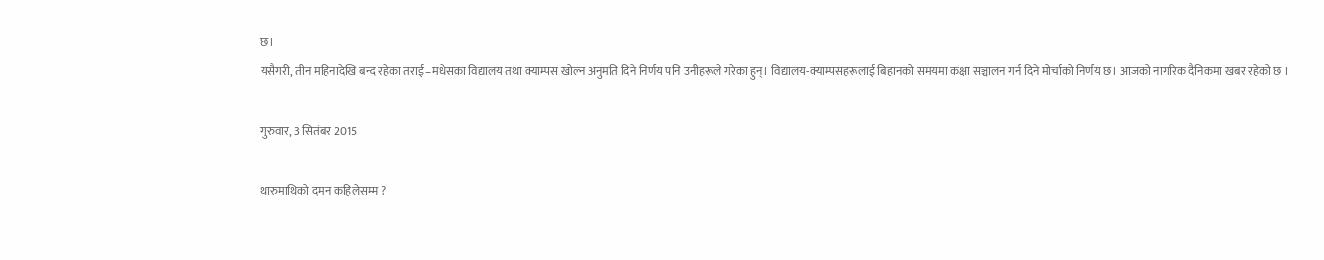छ।
यसैगरी, तीन महिनादेखि बन्द रहेका तराई–मधेसका विद्यालय तथा क्याम्पस खोल्न अनुमति दिने निर्णय पनि उनीहरूले गरेका हुन्। विद्यालय-क्याम्पसहरूलाई बिहानको समयमा कक्षा सञ्चालन गर्न दिने मोर्चाको निर्णय छ। आजको नागरिक दैनिकमा खबर रहेको छ ।

गुरुवार, 3 सितंबर 2015

थारुमाथिको दमन कहिलेसम्म ?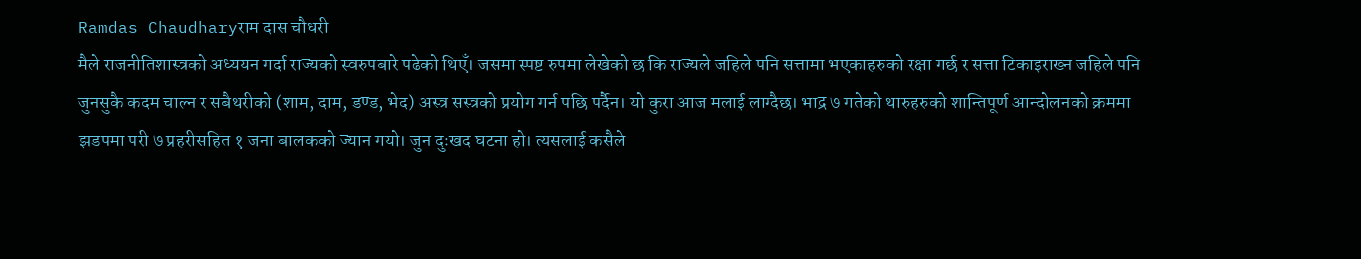Ramdas Chaudharyराम दास चौधरी
मैले राजनीतिशास्त्रको अध्ययन गर्दा राज्यको स्वरुपबारे पढेको थिएँ। जसमा स्पष्ट रुपमा लेखेको छ कि राज्यले जहिले पनि सत्तामा भएकाहरुको रक्षा गर्छ र सत्ता टिकाइराख्न जहिले पनि जुनसुकै कदम चाल्न र सबैथरीको (शाम, दाम, डण्ड, भेद) अस्त्र सस्त्रको प्रयोग गर्न पछि पर्दैन। यो कुरा आज मलाई लाग्दैछ। भाद्र ७ गतेको थारुहरुको शान्तिपूर्ण आन्दोलनको क्रममा झडपमा परी ७ प्रहरीसहित १ जना बालकको ज्यान गयो। जुन दुःखद घटना हो। त्यसलाई कसैले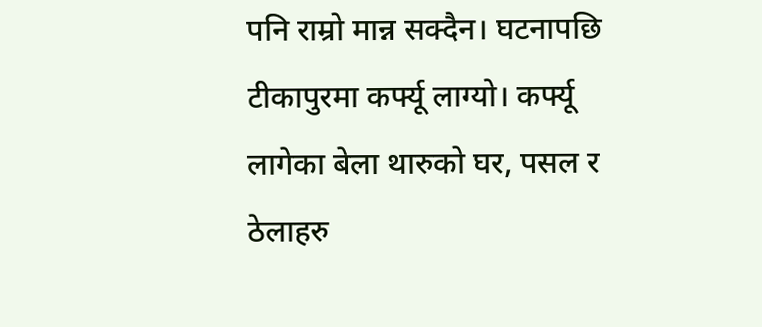पनि राम्रो मान्न सक्दैन। घटनापछि टीकापुरमा कर्फ्यू लाग्यो। कर्फ्यू लागेका बेला थारुको घर, पसल र ठेलाहरु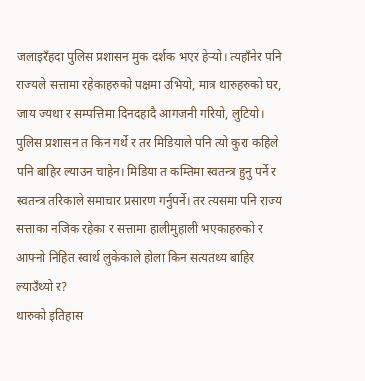जलाइरँहदा पुलिस प्रशासन मुक दर्शक भएर हेर्‍यो। त्यहाँनेर पनि राज्यले सत्तामा रहेकाहरुको पक्षमा उभियो, मात्र थारुहरुको घर, जाय ज्यथा र सम्पत्तिमा दिनदहादै आगजनी गरियो, लुटियो।
पुलिस प्रशासन त किन गर्थे र तर मिडियाले पनि त्यो कुरा कहिले पनि बाहिर ल्याउन चाहेन। मिडिया त कम्तिमा स्वतन्त्र हुनु पर्ने र स्वतन्त्र तरिकाले समाचार प्रसारण गर्नुपर्ने। तर त्यसमा पनि राज्य सत्ताका नजिक रहेका र सत्तामा हालीमुहाली भएकाहरुको र आफ्नो निहित स्वार्थ लुकेकाले होला किन सत्यतथ्य बाहिर ल्याउँथ्यो र?
थारुको इतिहास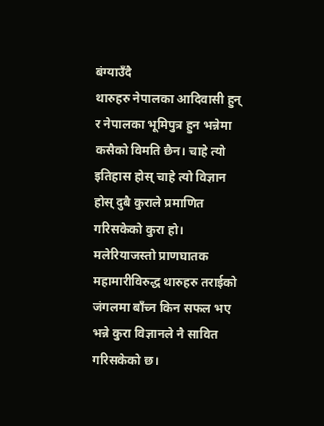बंग्याउँदै
थारुहरु नेपालका आदिवासी हुन् र नेपालका भूमिपुत्र हुन भन्नेमा कसैको विमति छैन। चाहे त्यो इतिहास होस् चाहे त्यो विज्ञान होस् दुबै कुराले प्रमाणित गरिसकेको कुरा हो। मलेरियाजस्तो प्राणघातक महामारीविरुद्ध थारुहरु तराईको जंगलमा बाँच्न किन सफल भए भन्ने कुरा विज्ञानले नै सावित गरिसकेको छ।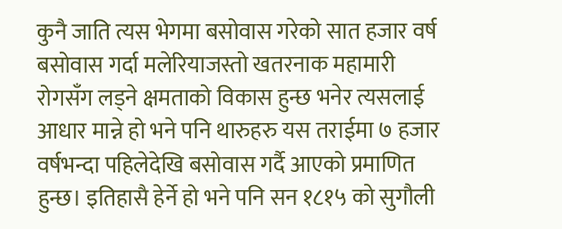कुनै जाति त्यस भेगमा बसोवास गरेको सात हजार वर्ष बसोवास गर्दा मलेरियाजस्तो खतरनाक महामारी रोगसँग लड्ने क्षमताको विकास हुन्छ भनेर त्यसलाई आधार मान्ने हो भने पनि थारुहरु यस तराईमा ७ हजार वर्षभन्दा पहिलेदेखि बसोवास गर्दै आएको प्रमाणित हुन्छ। इतिहासै हेर्ने हो भने पनि सन १८१५ को सुगौली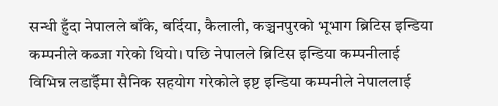सन्धी हुँदा नेपालले बाँके, बर्दिया, कैलाली, कञ्चनपुरको भूभाग ब्रिटिस इन्डिया कम्पनीले कब्जा गरेको थियो। पछि नेपालले ब्रिटिस इन्डिया कम्पनीलाई विभिन्न लडाईँमा सैनिक सहयोग गरेकोले इष्ट इन्डिया कम्पनीले नेपाललाई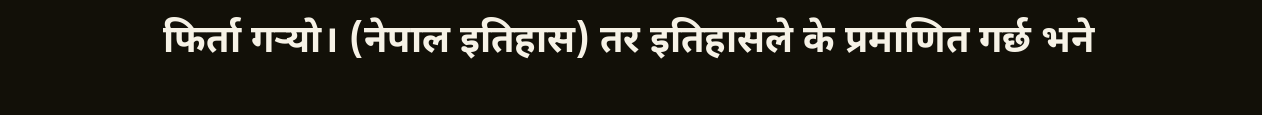फिर्ता गर्‍यो। (नेपाल इतिहास) तर इतिहासले के प्रमाणित गर्छ भने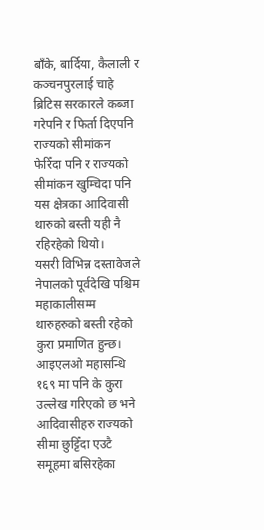बाँके, बार्दिया, कैलाली र कञ्चनपुरलाई चाहे ब्रिटिस सरकारले कब्जा गरेपनि र फिर्ता दिएपनि राज्यको सीमांकन फेरिँदा पनि र राज्यको सीमांकन खुम्चिदा पनि यस क्षेत्रका आदिवासी थारुको बस्ती यही नै रहिरहेको थियो।
यसरी विभिन्न दस्तावेजले नेपालको पूर्वदेखि पश्चिम महाकालीसम्म थारुहरुको बस्ती रहेको कुरा प्रमाणित हुन्छ। आइएलओ महासन्धि १६९ मा पनि के कुरा उल्लेख गरिएको छ भने आदिवासीहरु राज्यको सीमा छुट्टिँदा एउटै समूहमा बसिरहेका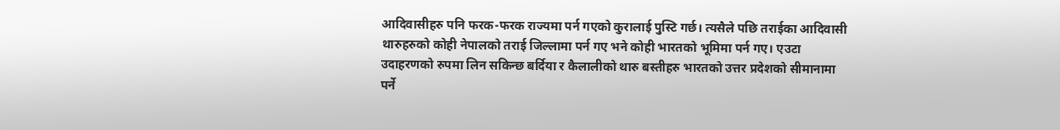आदिवासीहरु पनि फरक-फरक राज्यमा पर्न गएको कुरालाई पुस्टि गर्छ। त्यसैले पछि तराईका आदिवासी थारुहरुको कोही नेपालको तराई जिल्लामा पर्न गए भने कोही भारतको भूमिमा पर्न गए। एउटा उदाहरणको रुपमा लिन सकिन्छ बर्दिया र कैलालीको थारु बस्तीहरु भारतको उत्तर प्रदेशको सीमानामा पर्ने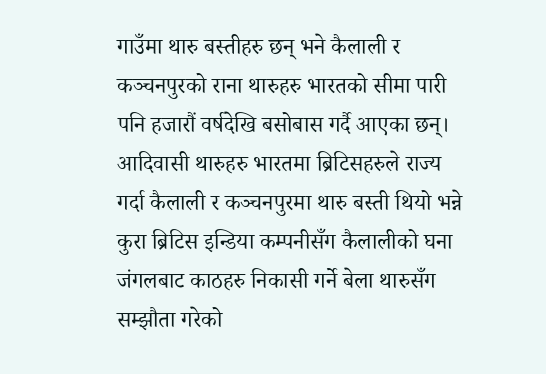गाउँमा थारु बस्तीहरु छन् भने कैलाली र कञ्चनपुरको राना थारुहरु भारतको सीमा पारी पनि हजारौं वर्षदेखि बसोबास गर्दै आएका छन्।
आदिवासी थारुहरु भारतमा ब्रिटिसहरुले राज्य गर्दा कैलाली र कञ्चनपुरमा थारु बस्ती थियो भन्ने कुरा ब्रिटिस इन्डिया कम्पनीसँग कैलालीको घना जंगलबाट काठहरु निकासी गर्ने बेला थारुसँग सम्झौता गरेको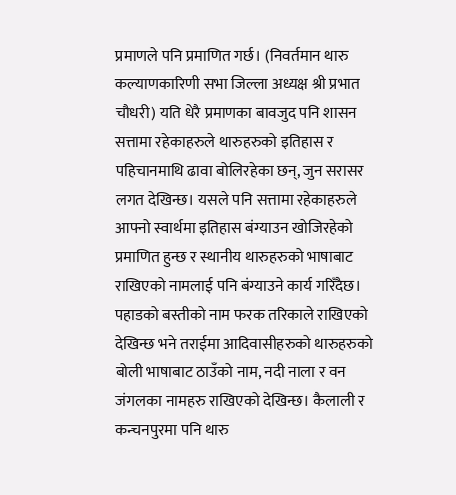प्रमाणले पनि प्रमाणित गर्छ। (निवर्तमान थारु कल्याणकारिणी सभा जिल्ला अध्यक्ष श्री प्रभात चौधरी) यति धेरै प्रमाणका बावजुद पनि शासन सत्तामा रहेकाहरुले थारुहरुको इतिहास र पहिचानमाथि ढावा बोलिरहेका छन्, जुन सरासर लगत देखिन्छ। यसले पनि सत्तामा रहेकाहरुले आफ्नो स्वार्थमा इतिहास बंग्याउन खोजिरहेको प्रमाणित हुन्छ र स्थानीय थारुहरुको भाषाबाट राखिएको नामलाई पनि बंग्याउने कार्य गरिँदैछ।
पहाडको बस्तीको नाम फरक तरिकाले राखिएको देखिन्छ भने तराईमा आदिवासीहरुको थारुहरुको बोली भाषाबाट ठाउँको नाम, नदी नाला र वन जंगलका नामहरु राखिएको देखिन्छ। कैलाली र कन्चनपुरमा पनि थारु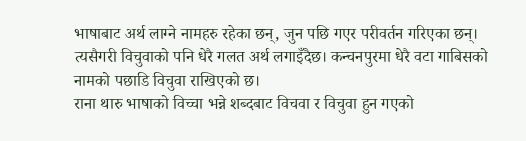भाषाबाट अर्थ लाग्ने नामहरु रहेका छन्, जुन पछि गएर परीवर्तन गरिएका छन्। त्यसैगरी विचुवाको पनि धेरै गलत अर्थ लगाइँदैछ। कन्चनपुरमा धेरै वटा गाबिसको नामको पछाडि विचुवा राखिएको छ।
राना थारु भाषाको विच्चा भन्ने शब्दबाट विचवा र विचुवा हुन गएको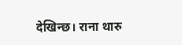देखिन्छ। राना थारु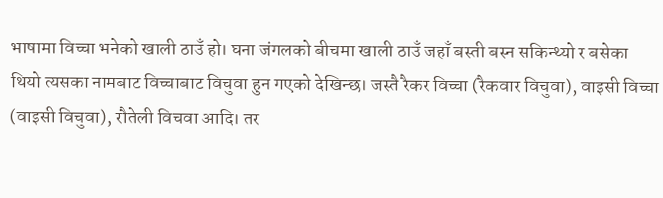भाषामा विच्चा भनेको खाली ठाउँ हो। घना जंगलको बीचमा खाली ठाउँ जहाँ बस्ती बस्न सकिन्थ्यो र बसेका थियो त्यसका नामबाट विच्चाबाट विचुवा हुन गएको देखिन्छ। जस्तै रैकर विच्चा (रैकवार विचुवा), वाइसी विच्चा (वाइसी विचुवा), रौतेली विचवा आदि। तर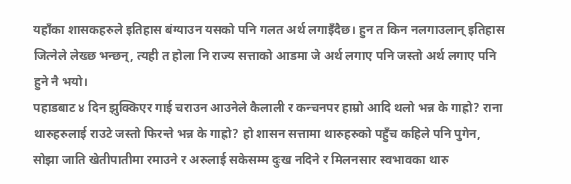यहाँका शासकहरुले इतिहास बंग्याउन यसको पनि गलत अर्थ लगाइँदैछ। हुन त किन नलगाउलान् इतिहास जित्नेले लेख्छ भन्छन्, त्यही त होला नि राज्य सत्ताको आडमा जे अर्थ लगाए पनि जस्तो अर्थ लगाए पनि हुने नै भयो।
पहाडबाट ४ दिन झुक्किएर गाई चराउन आउनेले कैलाली र कन्चनपर हाम्रो आदि थलो भन्न के गाह्रो? राना थारुहरुलाई राउटे जस्तो फिरन्ते भन्न के गाह्रो? हो शासन सत्तामा थारुहरुको पहुँच कहिले पनि पुगेन, सोझा जाति खेतीपातीमा रमाउने र अरुलाई सकेसम्म दुःख नदिने र मिलनसार स्वभावका थारु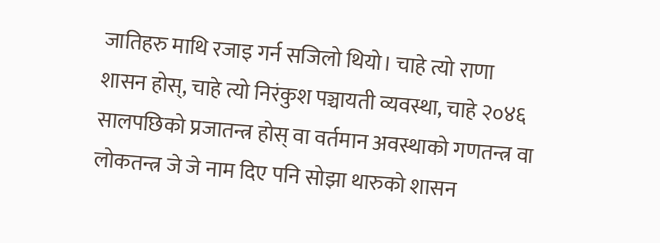जातिहरु माथि रजाइ गर्न सजिलो थियो। चाहे त्यो राणा शासन होस्, चाहे त्यो निरंकुश पञ्चायती व्यवस्था, चाहे २०४६ सालपछिको प्रजातन्त्र होस् वा वर्तमान अवस्थाको गणतन्त्र वा लोकतन्त्र जे जे नाम दिए पनि सोझा थारुको शासन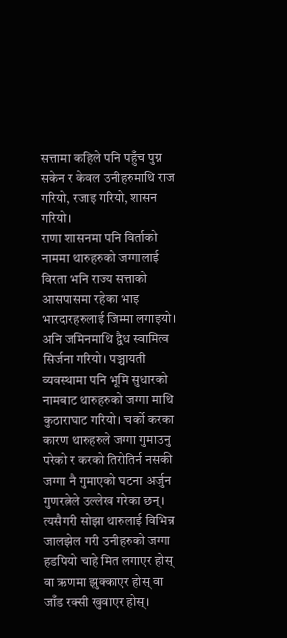सत्तामा कहिले पनि पहुँच पुग्न सकेन र केवल उनीहरुमाथि राज गरियो, रजाइ गरियो, शासन गरियो।
राणा शासनमा पनि विर्ताको नाममा थारुहरुको जग्गालाई विरता भनि राज्य सत्ताको आसपासमा रहेका भाइ भारदारहरुलाई जिम्मा लगाइयो। अनि जमिनमाथि द्वैध स्वामित्व सिर्जना गरियो। पञ्चायती व्यवस्थामा पनि भूमि सुधारको नामबाट थारुहरुको जग्गा माथि कुठाराघाट गरियो। चर्को करका कारण थारुहरुले जग्गा गुमाउनु परेको र करको तिरोतिर्न नसकी जग्गा नै गुमाएको घटना अर्जुन गुणरत्नेले उल्लेख गरेका छन्।
त्यसैगरी सोझा थारुलाई विभिन्न जालझेल गरी उनीहरुको जग्गा हडपियो चाहे मित लगाएर होस् वा ऋणमा झुक्काएर होस् वा जाँड रक्सी खुवाएर होस्।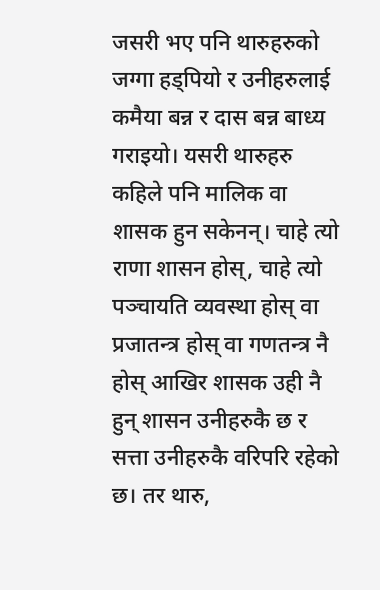जसरी भए पनि थारुहरुको जग्गा हड्पियो र उनीहरुलाई कमैया बन्न र दास बन्न बाध्य गराइयो। यसरी थारुहरु कहिले पनि मालिक वा शासक हुन सकेनन्। चाहे त्यो राणा शासन होस्, चाहे त्यो पञ्चायति व्यवस्था होस् वा प्रजातन्त्र होस् वा गणतन्त्र नै होस् आखिर शासक उही नै हुन् शासन उनीहरुकै छ र सत्ता उनीहरुकै वरिपरि रहेको छ। तर थारु,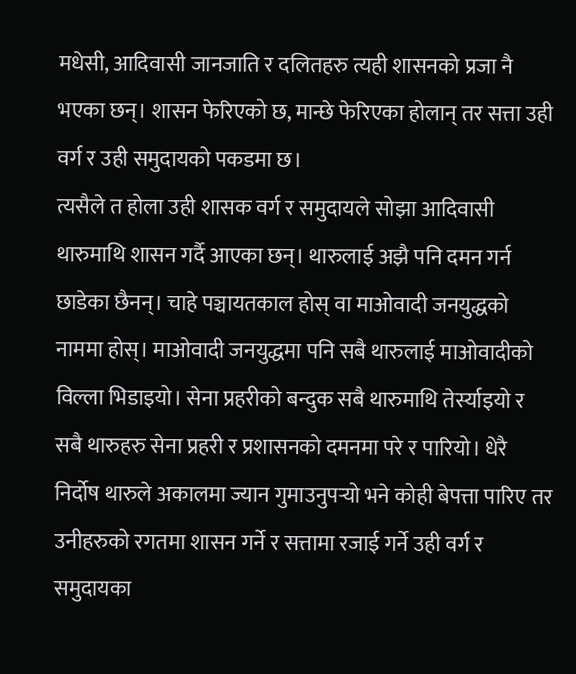मधेसी, आदिवासी जानजाति र दलितहरु त्यही शासनको प्रजा नै भएका छन्। शासन फेरिएको छ, मान्छे फेरिएका होलान् तर सत्ता उही वर्ग र उही समुदायको पकडमा छ।
त्यसैले त होला उही शासक वर्ग र समुदायले सोझा आदिवासी थारुमाथि शासन गर्दै आएका छन्। थारुलाई अझै पनि दमन गर्न छाडेका छैनन्। चाहे पञ्चायतकाल होस् वा माओवादी जनयुद्धको नाममा होस्। माओवादी जनयुद्धमा पनि सबै थारुलाई माओवादीको विल्ला भिडाइयो। सेना प्रहरीको बन्दुक सबै थारुमाथि तेर्स्याइयो र सबै थारुहरु सेना प्रहरी र प्रशासनको दमनमा परे र पारियो। धेरै निर्दोष थारुले अकालमा ज्यान गुमाउनुपर्‍यो भने कोही बेपत्ता पारिए तर उनीहरुको रगतमा शासन गर्ने र सत्तामा रजाई गर्ने उही वर्ग र समुदायका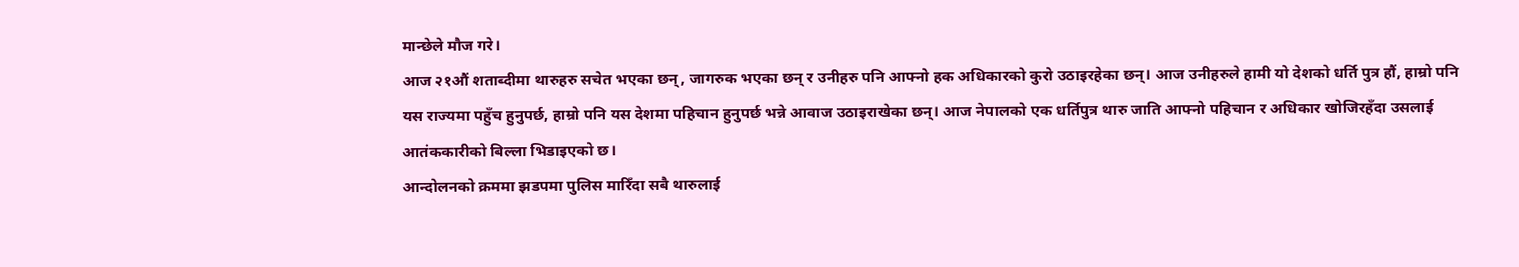मान्छेले मौज गरे।
आज २१औं शताब्दीमा थारुहरु सचेत भएका छन्, जागरुक भएका छन् र उनीहरु पनि आफ्नो हक अधिकारको कुरो उठाइरहेका छन्। आज उनीहरुले हामी यो देशको धर्ति पुत्र हौं, हाम्रो पनि यस राज्यमा पहुँच हुनुपर्छ, हाम्रो पनि यस देशमा पहिचान हुनुपर्छ भन्ने आवाज उठाइराखेका छन्। आज नेपालको एक धर्तिपुत्र थारु जाति आफ्नो पहिचान र अधिकार खोजिरहँदा उसलाई आतंककारीको बिल्ला भिडाइएको छ।
आन्दोलनको क्रममा झडपमा पुलिस मारिँदा सबै थारुलाई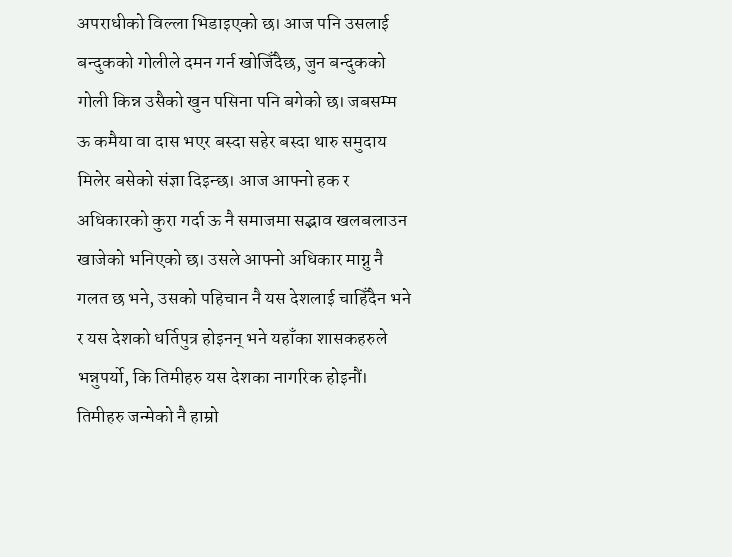अपराधीको विल्ला भिडाइएको छ। आज पनि उसलाई बन्दुकको गोलीले दमन गर्न खोजिँदैछ, जुन बन्दुकको गोली किन्न उसैको खुन पसिना पनि बगेको छ। जबसम्म ऊ कमैया वा दास भएर बस्दा सहेर बस्दा थारु समुदाय मिलेर बसेको संज्ञा दिइन्छ। आज आफ्नो हक र अधिकारको कुरा गर्दा ऊ नै समाजमा सद्भाव खलबलाउन खाजेको भनिएको छ। उसले आफ्नो अधिकार माग्नु नै गलत छ भने, उसको पहिचान नै यस देशलाई चाहिँदैन भने र यस देशको धर्तिपुत्र होइनन् भने यहाँका शासकहरुले भन्नुपर्यो, कि तिमीहरु यस देशका नागरिक होइनौं। तिमीहरु जन्मेको नै हाम्रो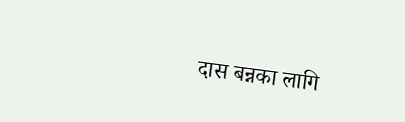दास बन्नका लागि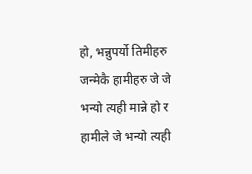हो, भन्नुपर्यो तिमीहरु जन्मेकै हामीहरु जे जे भन्यो त्यही मान्ने हो र हामीले जे भन्यो त्यही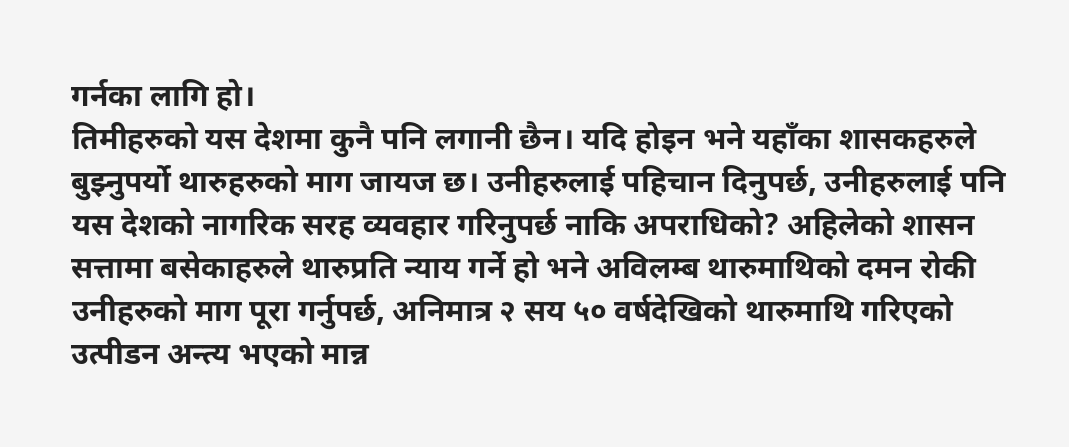गर्नका लागि हो।
तिमीहरुको यस देशमा कुनै पनि लगानी छैन। यदि होइन भने यहाँका शासकहरुले बुझ्नुपर्यो थारुहरुको माग जायज छ। उनीहरुलाई पहिचान दिनुपर्छ, उनीहरुलाई पनि यस देशको नागरिक सरह व्यवहार गरिनुपर्छ नाकि अपराधिको? अहिलेको शासन सत्तामा बसेकाहरुले थारुप्रति न्याय गर्ने हो भने अविलम्ब थारुमाथिको दमन रोकी उनीहरुको माग पूरा गर्नुपर्छ, अनिमात्र २ सय ५० वर्षदेखिको थारुमाथि गरिएको उत्पीडन अन्त्य भएको मान्न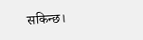सकिन्छ।